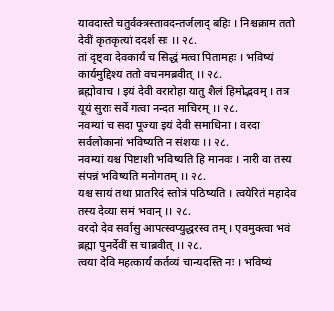यावदास्ते चतुर्वक्त्रस्तावदन्तर्जलाद् बहिः । निश्चक्राम ततो देवीं कृतकृत्यां ददर्श सः ।। २८.
तां दृष्ट्वा देवकार्यं च सिद्धं मत्वा पितामहः । भविष्यं कार्यमुद्दिश्य ततो वचनमब्रवीत् ।। २८.
ब्रह्मोवाच । इयं देवी वरारोहा यातु शैलं हिमोद्भवम् । तत्र यूयं सुराः सर्वे गत्वा नन्दत माचिरम् ।। २८.
नवम्यां च सदा पूज्या इयं देवी समाधिना । वरदा सर्वलोकानां भविष्यति न संशयः ।। २८.
नवम्यां यश्च पिष्टाशी भविष्यति हि मानवः । नारी वा तस्य संपन्नं भविष्यति मनोगतम् ।। २८.
यश्च सायं तथा प्रातरिदं स्तोत्रं पठिष्यति । त्वयेरितं महादेव तस्य देव्या समं भवान् ।। २८.
वरदो देव सर्वासु आपत्स्वप्युद्धरस्व तम् । एवमुक्त्वा भवं ब्रह्मा पुनर्देवीं स चाब्रवीत् ।। २८.
त्वया देवि महत्कार्यं कर्तव्यं चान्यदस्ति नः । भविष्यं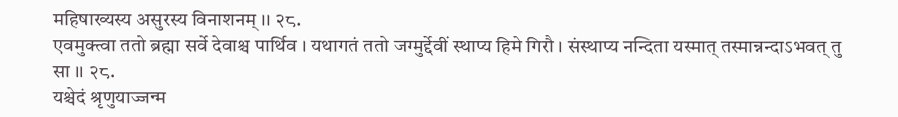महिषाख्यस्य असुरस्य विनाशनम् ।। २८.
एवमुक्त्वा ततो ब्रह्मा सर्वे देवाश्च पार्थिव । यथागतं ततो जग्मुर्द्देवीं स्थाप्य हिमे गिरौ । संस्थाप्य नन्दिता यस्मात् तस्मान्नन्दाऽभवत् तु सा ।। २८.
यश्चेदं श्रृणुयाज्जन्म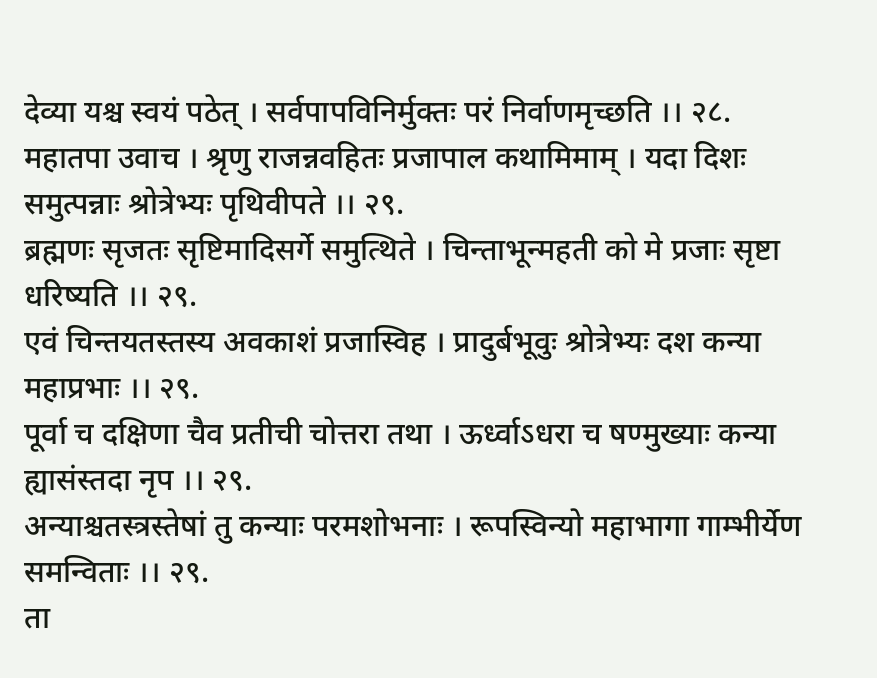देव्या यश्च स्वयं पठेत् । सर्वपापविनिर्मुक्तः परं निर्वाणमृच्छति ।। २८.
महातपा उवाच । श्रृणु राजन्नवहितः प्रजापाल कथामिमाम् । यदा दिशः समुत्पन्नाः श्रोत्रेभ्यः पृथिवीपते ।। २९.
ब्रह्मणः सृजतः सृष्टिमादिसर्गे समुत्थिते । चिन्ताभून्महती को मे प्रजाः सृष्टा धरिष्यति ।। २९.
एवं चिन्तयतस्तस्य अवकाशं प्रजास्विह । प्रादुर्बभूवुः श्रोत्रेभ्यः दश कन्या महाप्रभाः ।। २९.
पूर्वा च दक्षिणा चैव प्रतीची चोत्तरा तथा । ऊर्ध्वाऽधरा च षण्मुख्याः कन्या ह्यासंस्तदा नृप ।। २९.
अन्याश्चतस्त्रस्तेषां तु कन्याः परमशोभनाः । रूपस्विन्यो महाभागा गाम्भीर्येण समन्विताः ।। २९.
ता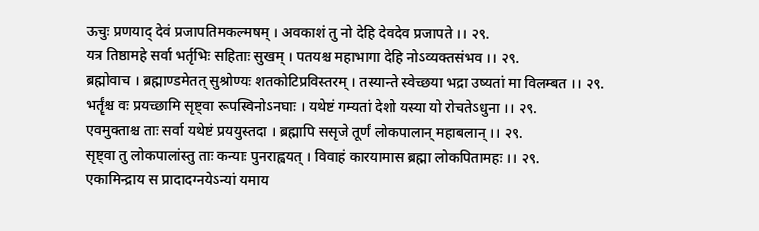ऊचुः प्रणयाद् देवं प्रजापतिमकल्मषम् । अवकाशं तु नो देहि देवदेव प्रजापते ।। २९.
यत्र तिष्ठामहे सर्वा भर्तृभिः सहिताः सुखम् । पतयश्च महाभागा देहि नोऽव्यक्तसंभव ।। २९.
ब्रह्मोवाच । ब्रह्माण्डमेतत् सुश्रोण्यः शतकोटिप्रविस्तरम् । तस्यान्ते स्वेच्छया भद्रा उष्यतां मा विलम्बत ।। २९.
भर्तॄंश्च वः प्रयच्छामि सृष्ट्वा रूपस्विनोऽनघाः । यथेष्टं गम्यतां देशो यस्या यो रोचतेऽधुना ।। २९.
एवमुक्ताश्च ताः सर्वा यथेष्टं प्रययुस्तदा । ब्रह्मापि ससृजे तूर्णं लोकपालान् महाबलान् ।। २९.
सृष्ट्वा तु लोकपालांस्तु ताः कन्याः पुनराह्वयत् । विवाहं कारयामास ब्रह्मा लोकपितामहः ।। २९.
एकामिन्द्राय स प्रादादग्नयेऽन्यां यमाय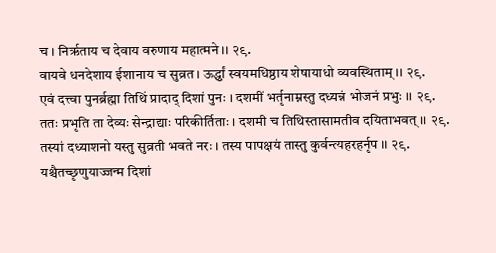च । निर्ऋताय च देवाय वरुणाय महात्मने ।। २९.
वायवे धनदेशाय ईशानाय च सुव्रत । ऊर्द्ध्वां स्वयमधिष्ठाय शेषायाधो व्यवस्थिताम् ।। २९.
एवं दत्त्वा पुनर्ब्रह्मा तिथिं प्रादाद् दिशां पुनः । दशमीं भर्तृनाम्नस्तु दध्यन्नं भोजनं प्रभुः ।। २९.
ततः प्रभृति ता देव्यः सेन्द्राद्याः परिकीर्तिताः । दशमी च तिथिस्तासामतीव दयिताभवत् ।। २९.
तस्यां दध्याशनो यस्तु सुव्रती भवते नरः । तस्य पापक्षयं तास्तु कुर्वन्त्यहरहर्नृप ।। २९.
यश्चैतच्छृणुयाज्जन्म दिशां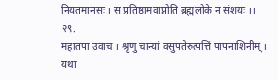नियतमानसः । स प्रतिष्ठामवाप्नोति ब्रह्मलोके न संशयः ।। २९.
महातपा उवाच । श्रृणु चान्यां वसुपतेरुत्पत्तिं पापनाशिनीम् । यथा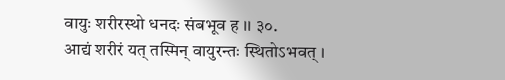वायुः शरीरस्थो धनदः संबभूव ह ।। ३०.
आद्यं शरीरं यत् तस्मिन् वायुरन्तः स्थितोऽभवत् ।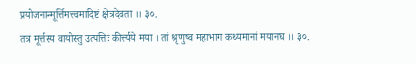प्रयोजनान्मूर्त्तिमत्त्वमादिष्टं क्षेत्रदेवता ।। ३०.
तत्र मूर्त्तस्य वायोस्तु उत्पत्तिः कीर्त्त्यये मया । तां श्रृणुष्व महाभाग कथ्यमानां मयानघ ।। ३०.